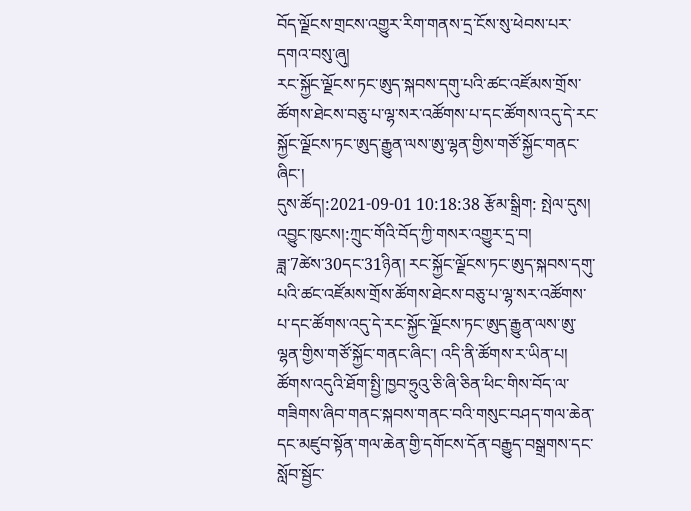བོད་ལྗོངས་གྲངས་འགྱུར་རིག་གནས་དྲ་ངོས་སུ་ཕེབས་པར་དགའ་བསུ་ཞུ།
རང་སྐྱོང་ལྗོངས་ཏང་ཨུད་སྐབས་དགུ་པའི་ཚང་འཛོམས་གྲོས་ཚོགས་ཐེངས་བཅུ་པ་ལྷ་སར་འཚོགས་པ་དང་ཚོགས་འདུ་དེ་རང་སྐྱོང་ལྗོངས་ཏང་ཨུད་རྒྱུན་ལས་ཨུ་ལྷན་གྱིས་གཙོ་སྐྱོང་གནང་ཞིང་།
དུས་ཚོད།:2021-09-01 10:18:38 རྩོམ་སྒྲིག: སྤེལ་དུས། འབྱུང་ཁུངས།:ཀྲུང་གོའི་བོད་ཀྱི་གསར་འགྱུར་དྲ་བ།
ཟླ་7ཚེས་30དང་31ཉིན། རང་སྐྱོང་ལྗོངས་ཏང་ཨུད་སྐབས་དགུ་པའི་ཚང་འཛོམས་གྲོས་ཚོགས་ཐེངས་བཅུ་པ་ལྷ་སར་འཚོགས་པ་དང་ཚོགས་འདུ་དེ་རང་སྐྱོང་ལྗོངས་ཏང་ཨུད་རྒྱུན་ལས་ཨུ་ལྷན་གྱིས་གཙོ་སྐྱོང་གནང་ཞིང་། འདི་ནི་ཚོགས་ར་ཡིན་པ།
ཚོགས་འདུའི་ཐོག་སྤྱི་ཁྱབ་ཧྲུའུ་ཅི་ཞི་ཅིན་ཕིང་གིས་བོད་ལ་གཟིགས་ཞིབ་གནང་སྐབས་གནང་བའི་གསུང་བཤད་གལ་ཆེན་དང་མཛུབ་སྟོན་གལ་ཆེན་གྱི་དགོངས་དོན་བརྒྱུད་བསྒྲགས་དང་སློབ་སྦྱོང་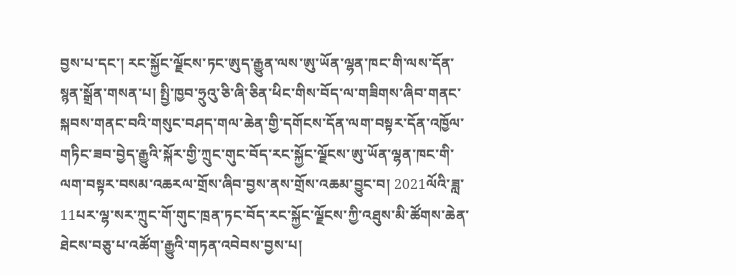བྱས་པ་དང་། རང་སྐྱོང་ལྗོངས་ཏང་ཨུད་རྒྱུན་ལས་ཨུ་ཡོན་ལྷན་ཁང་གི་ལས་དོན་སྙན་སྒྲོན་གསན་པ། སྤྱི་ཁྱབ་ཧྲུའུ་ཅི་ཞི་ཅིན་ཕིང་གིས་བོད་ལ་གཟིགས་ཞིབ་གནང་སྐབས་གནང་བའི་གསུང་བཤད་གལ་ཆེན་གྱི་དགོངས་དོན་ལག་བསྟར་དོན་འཁྱོལ་གཏིང་ཟབ་བྱེད་རྒྱུའི་སྐོར་གྱི་ཀྲུང་གུང་བོད་རང་སྐྱོང་ལྗོངས་ཨུ་ཡོན་ལྷན་ཁང་གི་ལག་བསྟར་བསམ་འཆརལ་གྲོས་ཞིབ་བྱས་ནས་གྲོས་འཆམ་བྱུང་བ། 2021ལོའི་ཟླ་11པར་ལྷ་སར་ཀྲུང་གོ་གུང་ཁྲན་ཏང་བོད་རང་སྐྱོང་ལྗོངས་ཀྱི་འཐུས་མི་ཚོགས་ཆེན་ཐེངས་བཅུ་པ་འཚོག་རྒྱུའི་གཏན་འབེབས་བྱས་པ།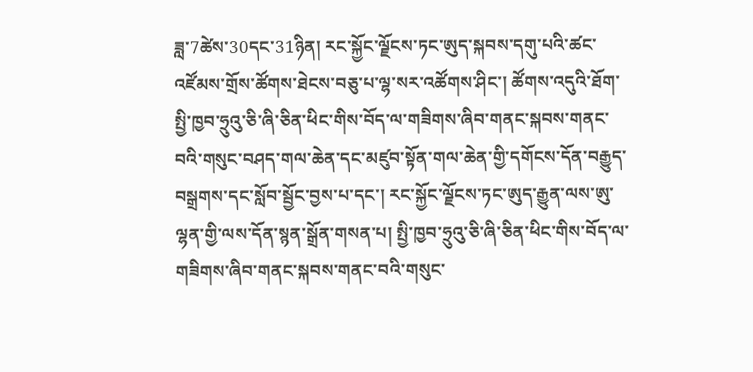ཟླ་7ཚེས་30དང་31ཉིན། རང་སྐྱོང་ལྗོངས་ཏང་ཨུད་སྐབས་དགུ་པའི་ཚང་འཛོམས་གྲོས་ཚོགས་ཐེངས་བཅུ་པ་ལྷ་སར་འཚོགས་ཤིང་། ཚོགས་འདུའི་ཐོག་སྤྱི་ཁྱབ་ཧྲུའུ་ཅི་ཞི་ཅིན་ཕིང་གིས་བོད་ལ་གཟིགས་ཞིབ་གནང་སྐབས་གནང་བའི་གསུང་བཤད་གལ་ཆེན་དང་མཛུབ་སྟོན་གལ་ཆེན་གྱི་དགོངས་དོན་བརྒྱུད་བསྒྲགས་དང་སློབ་སྦྱོང་བྱས་པ་དང་། རང་སྐྱོང་ལྗོངས་ཏང་ཨུད་རྒྱུན་ལས་ཨུ་ལྷན་གྱི་ལས་དོན་སྙན་སྒྲོན་གསན་པ། སྤྱི་ཁྱབ་ཧྲུའུ་ཅི་ཞི་ཅིན་ཕིང་གིས་བོད་ལ་གཟིགས་ཞིབ་གནང་སྐབས་གནང་བའི་གསུང་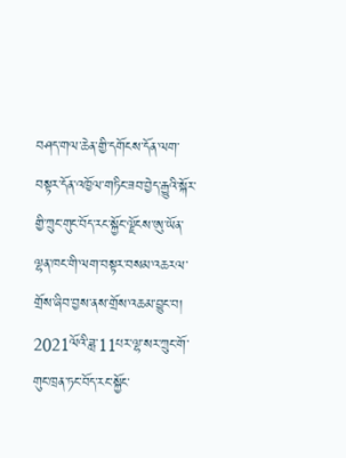བཤད་གལ་ཆེན་གྱི་དགོངས་དོན་ལག་བསྟར་དོན་འཁྱོལ་གཏིང་ཟབ་བྱེད་རྒྱུའི་སྐོར་གྱི་ཀྲུང་གུང་བོད་རང་སྐྱོང་ལྗོངས་ཨུ་ཡོན་ལྷན་ཁང་གི་ལག་བསྟར་བསམ་འཆརལ་གྲོས་ཞིབ་བྱས་ནས་གྲོས་འཆམ་བྱུང་བ། 2021ལོའི་ཟླ་11པར་ལྷ་སར་ཀྲུང་གོ་གུང་ཁྲན་ཏང་བོད་རང་སྐྱོང་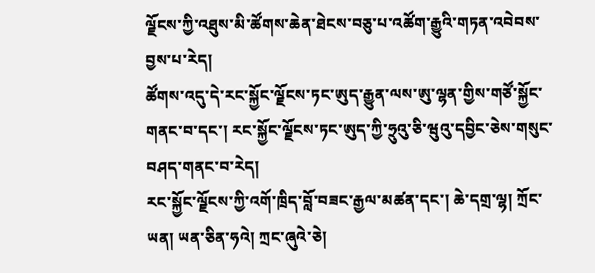ལྗོངས་ཀྱི་འཐུས་མི་ཚོགས་ཆེན་ཐེངས་བཅུ་པ་འཚོག་རྒྱུའི་གཏན་འབེབས་བྱས་པ་རེད།
ཚོགས་འདུ་དེ་རང་སྐྱོང་ལྗོངས་ཏང་ཨུད་རྒྱུན་ལས་ཨུ་ལྷན་གྱིས་གཙོ་སྐྱོང་གནང་བ་དང་། རང་སྐྱོང་ལྗོངས་ཏང་ཨུད་ཀྱི་ཧྲུའུ་ཅི་ཝུའུ་དབྱིང་ཅེས་གསུང་བཤད་གནང་བ་རེད།
རང་སྐྱོང་ལྗོངས་ཀྱི་འགོ་ཁྲིད་བློ་བཟང་རྒྱལ་མཚན་དང་། ཆེ་དགྲ་ལྷ། ཀྲོང་ཡན། ཡན་ཅིན་ཧའེ། ཀྲང་ཞུའེ་ཅེ།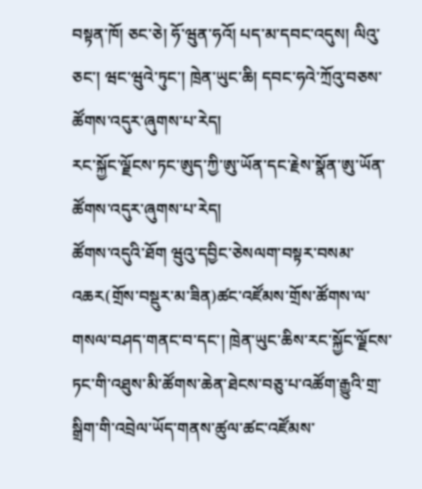བསྟན་ཁོ། ཅང་ཅེ། ཧོ་ཝུན་ཧའོ། པད་མ་དབང་འདུས། ལིའུ་ཅང་། ཝང་ཝུའེ་ཏུང་། ཁྲེན་ཡུང་ཆི། དབང་ཧའེ་ཀྲོའུ་བཅས་ཚོགས་འདུར་ཞུགས་པ་རེད།
རང་སྐྱོང་ལྗོངས་ཏང་ཨུད་ཀྱི་ཨུ་ཡོན་དང་རྗེས་སྣོན་ཨུ་ཡོན་ཚོགས་འདུར་ཞུགས་པ་རེད།
ཚོགས་འདུའི་ཐོག ཝུའུ་དབྱིང་ཅེསལག་བསྟར་བསམ་འཆར(གྲོས་བསྡུར་མ་ཟིན)ཚང་འཛོམས་གྲོས་ཚོགས་ལ་གསལ་བཤད་གནང་བ་དང་། ཁྲེན་ཡུང་ཆིས་རང་སྐྱོང་ལྗོངས་ཏང་གི་འཐུས་མི་ཚོགས་ཆེན་ཐེངས་བཅུ་པ་འཚོག་རྒྱུའི་གྲ་སྒྲིག་གི་འབྲེལ་ཡོད་གནས་ཚུལ་ཚང་འཛོམས་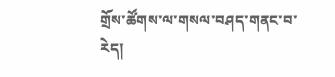གྲོས་ཚོགས་ལ་གསལ་བཤད་གནང་བ་རེད།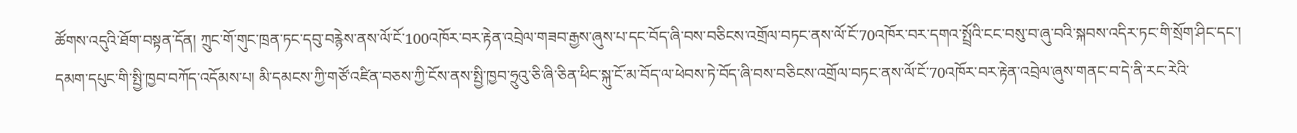ཚོགས་འདུའི་ཐོག་བསྟན་དོན། ཀྲུང་གོ་གུང་ཁྲན་ཏང་དབུ་བརྙེས་ནས་ལོ་ངོ་100འཁོར་བར་རྟེན་འབྲེལ་གཟབ་རྒྱས་ཞུས་པ་དང་བོད་ཞི་བས་བཅིངས་འགྲོལ་བཏང་ནས་ལོ་ངོ་70འཁོར་བར་དགའ་སྤྲོའི་ངང་བསུ་བ་ཞུ་བའི་སྐབས་འདིར་ཏང་གི་སྲོག་ཤིང་དང་། དམག་དཔུང་གི་སྤྱི་ཁྱབ་བཀོད་འདོམས་པ། མི་དམངས་ཀྱི་གཙོ་འཛིན་བཅས་ཀྱི་ངོས་ནས་སྤྱི་ཁྱབ་ཧྲུའུ་ཅི་ཞི་ཅིན་ཕིང་སྐུ་ངོ་མ་བོད་ལ་ཕེབས་ཏེ་བོད་ཞི་བས་བཅིངས་འགྲོལ་བཏང་ནས་ལོ་ངོ་70འཁོར་བར་རྟེན་འབྲེལ་ཞུས་གནང་བ་དེ་ནི་རང་རེའི་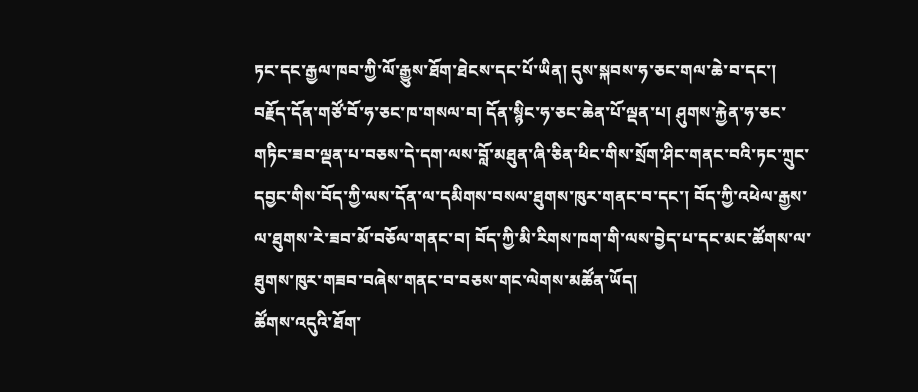ཏང་དང་རྒྱལ་ཁབ་ཀྱི་ལོ་རྒྱུས་ཐོག་ཐེངས་དང་པོ་ཡིན། དུས་སྐབས་ཧ་ཅང་གལ་ཆེ་བ་དང་། བརྗོད་དོན་གཙོ་བོ་ཧ་ཅང་ཁ་གསལ་བ། དོན་སྙིང་ཧ་ཅང་ཆེན་པོ་ལྡན་པ། ཤུགས་རྐྱེན་ཧ་ཅང་གཏིང་ཟབ་ལྡན་པ་བཅས་དེ་དག་ལས་བློ་མཐུན་ཞི་ཅིན་ཕིང་གིས་སྲོག་ཤིང་གནང་བའི་ཏང་ཀྲུང་དབྱང་གིས་བོད་ཀྱི་ལས་དོན་ལ་དམིགས་བསལ་ཐུགས་ཁུར་གནང་བ་དང་། བོད་ཀྱི་འཕེལ་རྒྱས་ལ་ཐུགས་རེ་ཟབ་མོ་བཅོལ་གནང་བ། བོད་ཀྱི་མི་རིགས་ཁག་གི་ལས་བྱེད་པ་དང་མང་ཚོགས་ལ་ཐུགས་ཁུར་གཟབ་བཞེས་གནང་བ་བཅས་གང་ལེགས་མཚོན་ཡོད།
ཚོགས་འདུའི་ཐོག་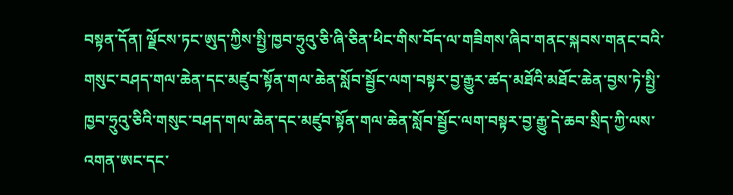བསྟན་དོན། ལྗོངས་ཏང་ཨུད་ཀྱིས་སྤྱི་ཁྱབ་ཧྲུའུ་ཅི་ཞི་ཅིན་ཕིང་གིས་བོད་ལ་གཟིགས་ཞིབ་གནང་སྐབས་གནང་བའི་གསུང་བཤད་གལ་ཆེན་དང་མཛུབ་སྟོན་གལ་ཆེན་སློབ་སྦྱོང་ལག་བསྟར་བྱ་རྒྱུར་ཚད་མཐོའི་མཐོང་ཆེན་བྱས་ཏེ་སྤྱི་ཁྱབ་ཧྲུའུ་ཅིའི་གསུང་བཤད་གལ་ཆེན་དང་མཛུབ་སྟོན་གལ་ཆེན་སློབ་སྦྱོང་ལག་བསྟར་བྱ་རྒྱུ་དེ་ཆབ་སྲིད་ཀྱི་ལས་འགན་ཨང་དང་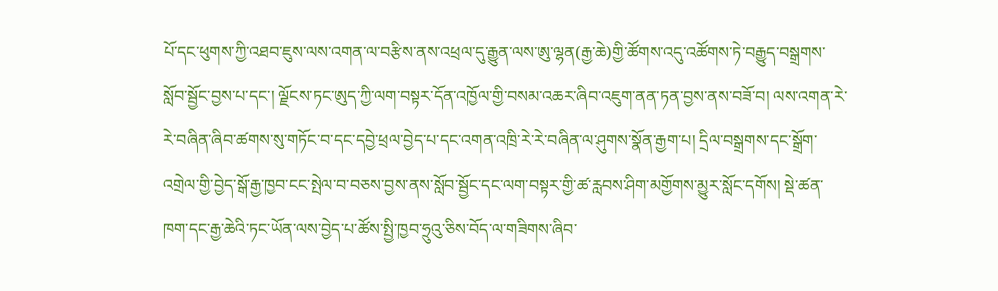པོ་དང་ཕུགས་ཀྱི་འཐབ་ཇུས་ལས་འགན་ལ་བརྩིས་ནས་འཕྲལ་དུ་རྒྱུན་ལས་ཨུ་ལྷན(རྒྱ་ཆེ)གྱི་ཚོགས་འདུ་འཚོགས་ཏེ་བརྒྱུད་བསྒྲགས་སློབ་སྦྱོང་བྱས་པ་དང་། ལྗོངས་ཏང་ཨུད་ཀྱི་ལག་བསྟར་དོན་འཁྱོལ་གྱི་བསམ་འཆར་ཞིབ་འཇུག་ནན་ཏན་བྱས་ནས་བཟོ་བ། ལས་འགན་རེ་རེ་བཞིན་ཞིབ་ཚགས་སུ་གཏོང་བ་དང་དབྱེ་ཕྲལ་བྱེད་པ་དང་འགན་འཁྲི་རེ་རེ་བཞིན་ལ་ཤུགས་སྣོན་རྒྱག་པ། དྲིལ་བསྒྲགས་དང་སྒྲོག་འགྲེལ་གྱི་བྱེད་སྒོ་རྒྱ་ཁྱབ་ངང་སྤེལ་བ་བཅས་བྱས་ནས་སློབ་སྦྱོང་དང་ལག་བསྟར་གྱི་ཚ་རླབས་ཤིག་མགྱོགས་མྱུར་སློང་དགོས། སྡེ་ཚན་ཁག་དང་རྒྱ་ཆེའི་ཏང་ཡོན་ལས་བྱེད་པ་ཚོས་སྤྱི་ཁྱབ་ཧྲུའུ་ཅིས་བོད་ལ་གཟིགས་ཞིབ་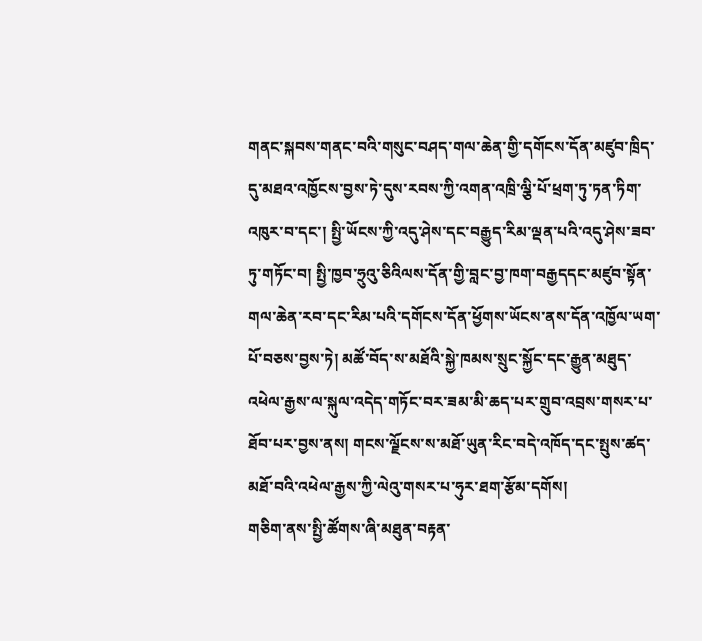གནང་སྐབས་གནང་བའི་གསུང་བཤད་གལ་ཆེན་གྱི་དགོངས་དོན་མཛུབ་ཁྲིད་དུ་མཐའ་འཁྱོངས་བྱས་ཏེ་དུས་རབས་ཀྱི་འགན་འཁྲི་ལྕི་པོ་ཕྲག་ཏུ་ཏན་ཏིག་འཁུར་བ་དང་། སྤྱི་ཡོངས་ཀྱི་འདུ་ཤེས་དང་བརྒྱུད་རིམ་ལྡན་པའི་འདུ་ཤེས་ཟབ་ཏུ་གཏོང་བ། སྤྱི་ཁྱབ་ཧྲུའུ་ཅིའིལས་དོན་གྱི་བླང་བྱ་ཁག་བརྒྱདདང་མཛུབ་སྟོན་གལ་ཆེན་རབ་དང་རིམ་པའི་དགོངས་དོན་ཕྱོགས་ཡོངས་ནས་དོན་འཁྱོལ་ཡག་པོ་བཅས་བྱས་ཏེ། མཚོ་བོད་ས་མཐོའི་སྐྱེ་ཁམས་སྲུང་སྐྱོང་དང་རྒྱུན་མཐུད་འཕེལ་རྒྱས་ལ་སྐུལ་འདེད་གཏོང་བར་ཟམ་མི་ཆད་པར་གྲུབ་འབྲས་གསར་པ་ཐོབ་པར་བྱས་ནས། གངས་ལྗོངས་ས་མཐོ་ཡུན་རིང་བདེ་འཁོད་དང་སྤུས་ཚད་མཐོ་བའི་འཕེལ་རྒྱས་ཀྱི་ལེའུ་གསར་པ་ཧུར་ཐག་རྩོམ་དགོས།
གཅིག་ནས་སྤྱི་ཚོགས་ཞི་མཐུན་བརྟན་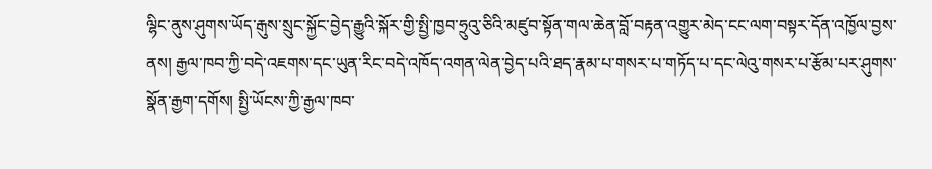ལྷིང་ནུས་ཤུགས་ཡོད་རྒུས་སྲུང་སྐྱོང་བྱེད་རྒྱུའི་སྐོར་གྱི་སྤྱི་ཁྱབ་ཧྲུའུ་ཅིའི་མཛུབ་སྟོན་གལ་ཆེན་བློ་བརྟན་འགྱུར་མེད་ངང་ལག་བསྟར་དོན་འཁྱོལ་བྱས་ནས། རྒྱལ་ཁབ་ཀྱི་བདེ་འཇགས་དང་ཡུན་རིང་བདེ་འཁོད་འགན་ལེན་བྱེད་པའི་ཐད་རྣམ་པ་གསར་པ་གཏོད་པ་དང་ལེའུ་གསར་པ་རྩོམ་པར་ཤུགས་སྣོན་རྒྱག་དགོས། སྤྱི་ཡོངས་ཀྱི་རྒྱལ་ཁབ་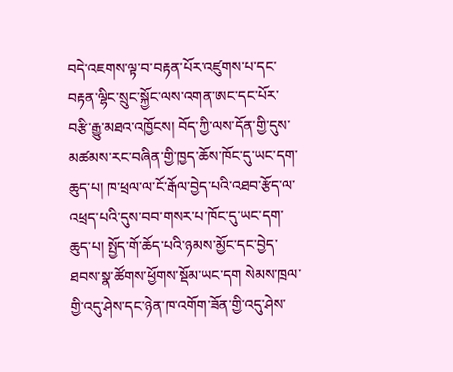བདེ་འཇགས་ལྟ་བ་བརྟན་པོར་འཛུགས་པ་དང་བརྟན་ལྷིང་སྲུང་སྐྱོང་ལས་འགན་ཨང་དང་པོར་བརྩི་རྒྱུ་མཐའ་འཁྱོངས། བོད་ཀྱི་ལས་དོན་གྱི་དུས་མཚམས་རང་བཞིན་གྱི་ཁྱད་ཆོས་ཁོང་དུ་ཡང་དག་ཆུད་པ། ཁ་ཕྲལ་ལ་ངོ་རྒོལ་བྱེད་པའི་འཐབ་རྩོད་ལ་འཕྲད་པའི་དུས་བབ་གསར་པ་ཁོང་དུ་ཡང་དག་ཆུད་པ། སྤྱོད་གོ་ཆོད་པའི་ཉམས་མྱོང་དང་བྱེད་ཐབས་སྣ་ཚོགས་ཕྱོགས་སྡོམ་ཡང་དག སེམས་ཁྲལ་གྱི་འདུ་ཤེས་དང་ཉེན་ཁ་འགོག་ཟོན་གྱི་འདུ་ཤེས་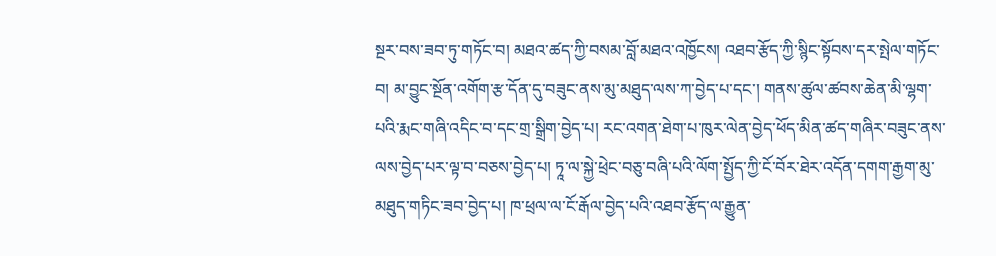སྔར་བས་ཟབ་ཏུ་གཏོང་བ། མཐའ་ཚད་ཀྱི་བསམ་བློ་མཐའ་འཁྱོངས། འཐབ་རྩོད་ཀྱི་སྙིང་སྟོབས་དར་སྤེལ་གཏོང་བ། མ་བྱུང་སྔོན་འགོག་རྩ་དོན་དུ་བཟུང་ནས་མུ་མཐུད་ལས་ཀ་བྱེད་པ་དང་། གནས་ཚུལ་ཚབས་ཆེན་མི་ལྷག་པའི་རྨང་གཞི་འདིང་བ་དང་གྲ་སྒྲིག་བྱེད་པ། རང་འགན་ཐེག་པ་ཁུར་ལེན་བྱེད་ཕོད་མིན་ཚད་གཞིར་བཟུང་ནས་ལས་བྱེད་པར་ལྟ་བ་བཅས་བྱེད་པ། ཏཱ་ལ་སྐྱེ་ཕྲེང་བཅུ་བཞི་པའི་ལོག་སྤྱོད་ཀྱི་ངོ་བོར་ཐེར་འདོན་དགག་རྒྱག་མུ་མཐུད་གཏིང་ཟབ་བྱེད་པ། ཁ་ཕྲལ་ལ་ངོ་རྒོལ་བྱེད་པའི་འཐབ་རྩོད་ལ་རྒྱུན་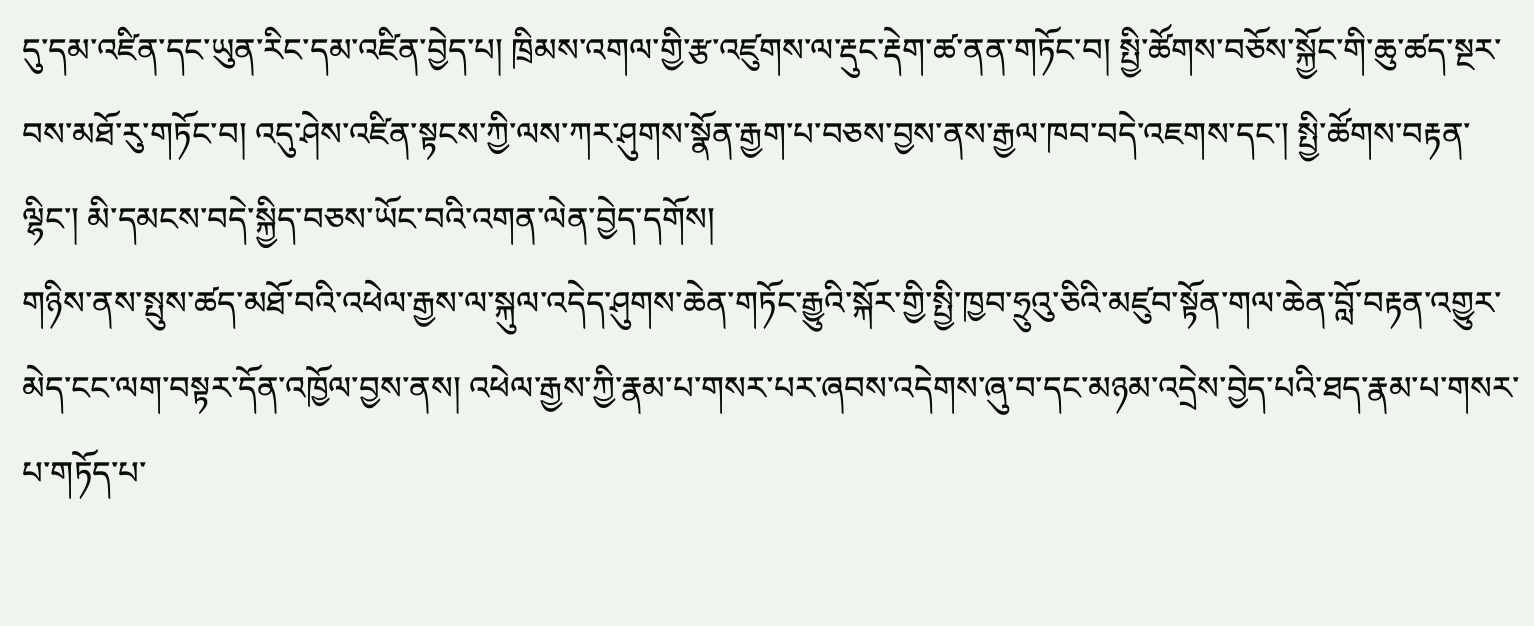དུ་དམ་འཛིན་དང་ཡུན་རིང་དམ་འཛིན་བྱེད་པ། ཁྲིམས་འགལ་གྱི་རྩ་འཛུགས་ལ་རྡུང་རྡེག་ཚ་ནན་གཏོང་བ། སྤྱི་ཚོགས་བཅོས་སྐྱོང་གི་ཆུ་ཚད་སྔར་བས་མཐོ་རུ་གཏོང་བ། འདུ་ཤེས་འཛིན་སྟངས་ཀྱི་ལས་ཀར་ཤུགས་སྣོན་རྒྱག་པ་བཅས་བྱས་ནས་རྒྱལ་ཁབ་བདེ་འཇགས་དང་། སྤྱི་ཚོགས་བརྟན་ལྷིང་། མི་དམངས་བདེ་སྐྱིད་བཅས་ཡོང་བའི་འགན་ལེན་བྱེད་དགོས།
གཉིས་ནས་སྤུས་ཚད་མཐོ་བའི་འཕེལ་རྒྱས་ལ་སྐུལ་འདེད་ཤུགས་ཆེན་གཏོང་རྒྱུའི་སྐོར་གྱི་སྤྱི་ཁྱབ་ཧྲུའུ་ཅིའི་མཛུབ་སྟོན་གལ་ཆེན་བློ་བརྟན་འགྱུར་མེད་ངང་ལག་བསྟར་དོན་འཁྱོལ་བྱས་ནས། འཕེལ་རྒྱས་ཀྱི་རྣམ་པ་གསར་པར་ཞབས་འདེགས་ཞུ་བ་དང་མཉམ་འདྲེས་བྱེད་པའི་ཐད་རྣམ་པ་གསར་པ་གཏོད་པ་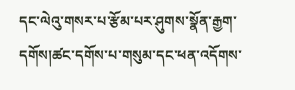དང་ལེའུ་གསར་པ་རྩོམ་པར་ཤུགས་སྣོན་རྒྱག་དགོས།ཚང་དགོས་པ་གསུམ་དང་ཕན་འདོགས་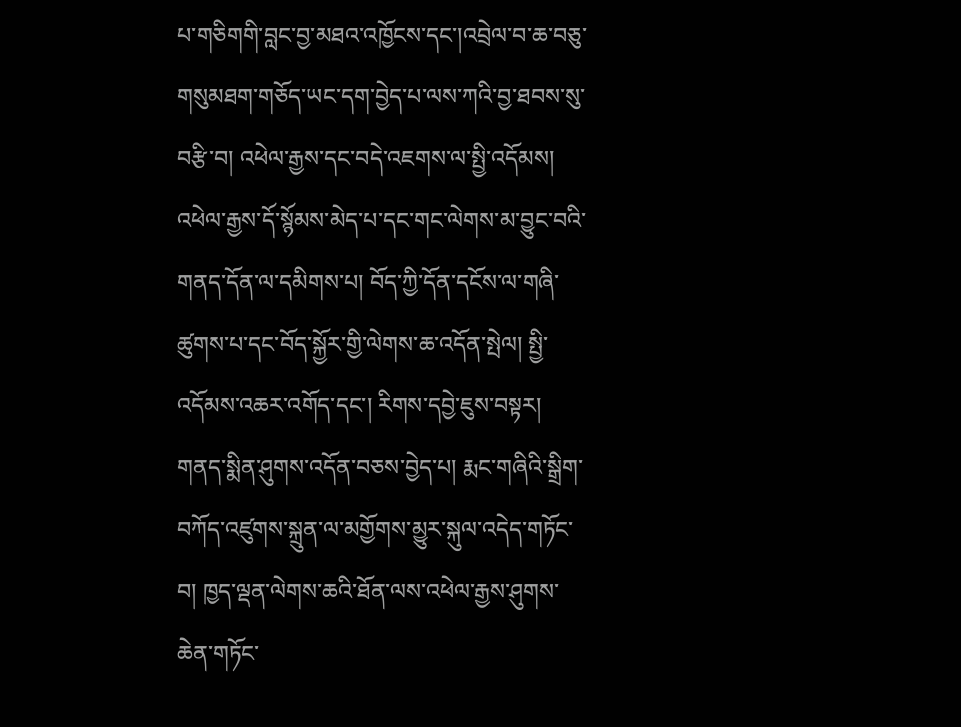པ་གཅིགགི་བླང་བྱ་མཐའ་འཁྱོངས་དང་།འབྲེལ་བ་ཆ་བཅུ་གསུམཐག་གཅོད་ཡང་དག་བྱེད་པ་ལས་ཀའི་བྱ་ཐབས་སུ་བརྩི་བ། འཕེལ་རྒྱས་དང་བདེ་འཇགས་ལ་སྤྱི་འདོམས། འཕེལ་རྒྱས་དོ་སྙོམས་མེད་པ་དང་གང་ལེགས་མ་བྱུང་བའི་གནད་དོན་ལ་དམིགས་པ། བོད་ཀྱི་དོན་དངོས་ལ་གཞི་ཚུགས་པ་དང་བོད་སྐྱོར་གྱི་ལེགས་ཆ་འདོན་སྤེལ། སྤྱི་འདོམས་འཆར་འགོད་དང་། རིགས་དབྱེ་ཇུས་བསྟར། གནད་སྨིན་ཤུགས་འདོན་བཅས་བྱེད་པ། རྨང་གཞིའི་སྒྲིག་བཀོད་འཛུགས་སྐྲུན་ལ་མགྱོགས་མྱུར་སྐུལ་འདེད་གཏོང་བ། ཁྱད་ལྡན་ལེགས་ཆའི་ཐོན་ལས་འཕེལ་རྒྱས་ཤུགས་ཆེན་གཏོང་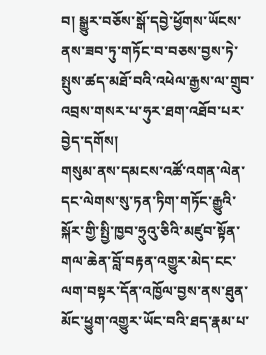བ། སྒྱུར་བཅོས་སྒོ་དབྱེ་ཕྱོགས་ཡོངས་ནས་ཟབ་ཏུ་གཏོང་བ་བཅས་བྱས་ཏེ་སྤུས་ཚད་མཐོ་བའི་འཕེལ་རྒྱས་ལ་གྲུབ་འབྲས་གསར་པ་ཧུར་ཐག་འཐོབ་པར་བྱེད་དགོས།
གསུམ་ནས་དམངས་འཚོ་འགན་ལེན་དང་ལེགས་སུ་ཏན་ཏིག་གཏོང་རྒྱུའི་སྐོར་གྱི་སྤྱི་ཁྱབ་ཧྲུའུ་ཅིའི་མཛུབ་སྟོན་གལ་ཆེན་བློ་བརྟན་འགྱུར་མེད་ངང་ལག་བསྟར་དོན་འཁྱོལ་བྱས་ནས་ཐུན་མོང་ཕྱུག་འགྱུར་ཡོང་བའི་ཐད་རྣམ་པ་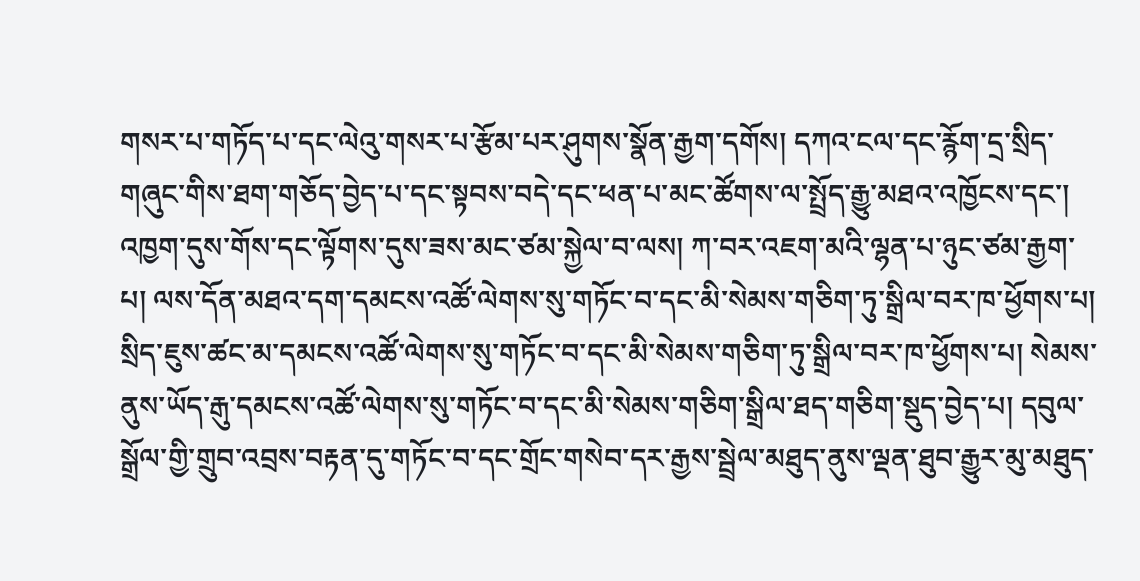གསར་པ་གཏོད་པ་དང་ལེའུ་གསར་པ་རྩོམ་པར་ཤུགས་སྣོན་རྒྱག་དགོས། དཀའ་ངལ་དང་རྙོག་དྲ་སྲིད་གཞུང་གིས་ཐག་གཅོད་བྱེད་པ་དང་སྟབས་བདེ་དང་ཕན་པ་མང་ཚོགས་ལ་སྤྲོད་རྒྱུ་མཐའ་འཁྱོངས་དང་། འཁྱག་དུས་གོས་དང་ལྟོགས་དུས་ཟས་མང་ཙམ་སྐྱེལ་བ་ལས། ཀ་བར་འཇག་མའི་ལྷན་པ་ཉུང་ཙམ་རྒྱག་པ། ལས་དོན་མཐའ་དག་དམངས་འཚོ་ལེགས་སུ་གཏོང་བ་དང་མི་སེམས་གཅིག་ཏུ་སྒྲིལ་བར་ཁ་ཕྱོགས་པ། སྲིད་ཇུས་ཚང་མ་དམངས་འཚོ་ལེགས་སུ་གཏོང་བ་དང་མི་སེམས་གཅིག་ཏུ་སྒྲིལ་བར་ཁ་ཕྱོགས་པ། སེམས་ནུས་ཡོད་རྒུ་དམངས་འཚོ་ལེགས་སུ་གཏོང་བ་དང་མི་སེམས་གཅིག་སྒྲིལ་ཐད་གཅིག་སྡུད་བྱེད་པ། དབུལ་སྒྲོལ་གྱི་གྲུབ་འབྲས་བརྟན་དུ་གཏོང་བ་དང་གྲོང་གསེབ་དར་རྒྱས་སྦྲེལ་མཐུད་ནུས་ལྡན་ཐུབ་རྒྱུར་མུ་མཐུད་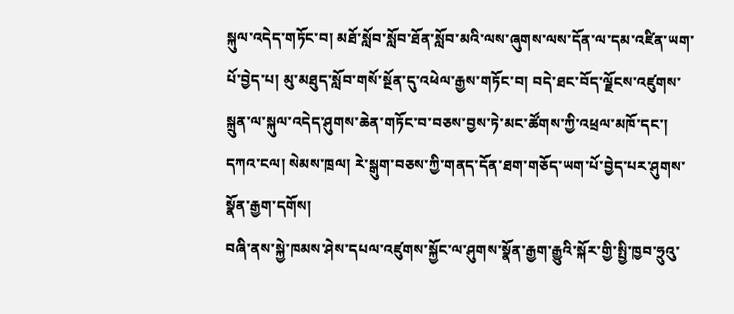སྐུལ་འདེད་གཏོང་བ། མཐོ་སློབ་སློབ་ཐོན་སློབ་མའི་ལས་ཞུགས་ལས་དོན་ལ་དམ་འཛིན་ཡག་པོ་བྱེད་པ། མུ་མཐུད་སློབ་གསོ་སྔོན་དུ་འཕེལ་རྒྱས་གཏོང་བ། བདེ་ཐང་བོད་ལྗོངས་འཛུགས་སྐྲུན་ལ་སྐུལ་འདེད་ཤུགས་ཆེན་གཏོང་བ་བཅས་བྱས་ཏེ་མང་ཚོགས་ཀྱི་འཕྲལ་མཁོ་དང་། དཀའ་ངལ། སེམས་ཁྲལ། རེ་སྒུག་བཅས་ཀྱི་གནད་དོན་ཐག་གཅོད་ཡག་པོ་བྱེད་པར་ཤུགས་སྣོན་རྒྱག་དགོས།
བཞི་ནས་སྐྱེ་ཁམས་ཤེས་དཔལ་འཛུགས་སྐྱོང་ལ་ཤུགས་སྣོན་རྒྱག་རྒྱུའི་སྐོར་གྱི་སྤྱི་ཁྱབ་ཧྲུའུ་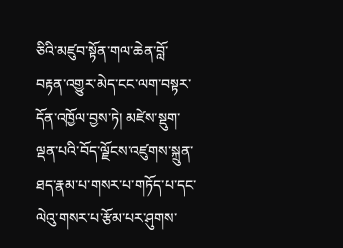ཅིའི་མཛུབ་སྟོན་གལ་ཆེན་བློ་བརྟན་འགྱུར་མེད་ངང་ལག་བསྟར་དོན་འཁྱོལ་བྱས་ཏེ། མཛེས་སྡུག་ལྡན་པའི་བོད་ལྗོངས་འཛུགས་སྐྲུན་ཐད་རྣམ་པ་གསར་པ་གཏོད་པ་དང་ལེའུ་གསར་པ་རྩོམ་པར་ཤུགས་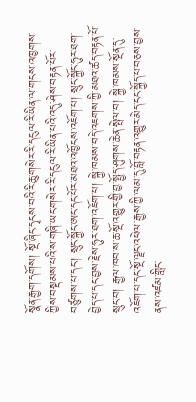སྣོན་རྒྱག་དགོས། སྔོ་ཞིང་དྭངས་བའི་རི་ཆུ་གསེར་རི་དངུལ་རི་ཡིན་ལ་གངས་འཁྱགས་ཀྱིས་བསྡམས་པའི་ས་གཞི་ཡང་གསེར་རི་དངུལ་རི་ཡིན་པའི་འདུ་ཤེས་བརྟན་པོར་བཙུགས་པ་དང་། སྲུང་སྐྱོང་ཨང་དང་པོར་མཐའ་འཁྱོངས་འཇོག་པ། སྲུང་སྐྱོང་ཧུར་ཐག་བྱེད་པ་དང་བྱས་རྗེས་ཧུར་ཐག་འཇོག་པ། སྐྱེ་ཁམས་བདེ་འཇགས་ཀྱི་མཐའ་ཚད་བརྟན་པོ་སྲུང་བ། རྒྱལ་ཁབ་ས་ཆ་སྔོ་འགྱུར་གྱི་བྱ་སྤྱོད་ཤུགས་ཆེན་སྤེལ་བ། སྐྱེ་ཁམས་སྔོན་དུ་འཇོག་པ་དང་སྔོ་ལྗང་འཕེལ་རྒྱས་ཀྱི་ལམ་དུ་བློ་བརྟན་འགྱུར་མེད་ངང་སྐྱོད་པ་བཅས་བྱས་ནས་འཛམ་གླིང་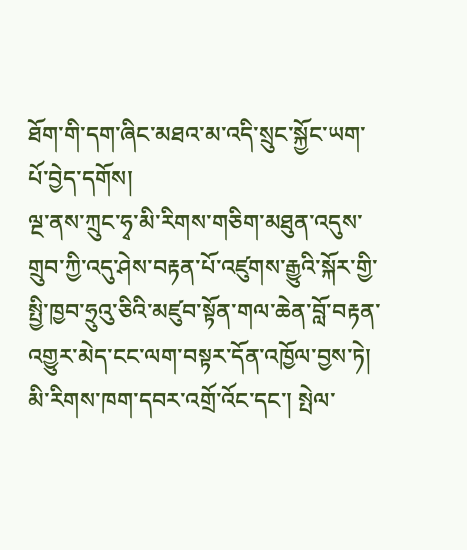ཐོག་གི་དག་ཞིང་མཐའ་མ་འདི་སྲུང་སྐྱོང་ཡག་པོ་བྱེད་དགོས།
ལྔ་ནས་ཀྲུང་ཧྭ་མི་རིགས་གཅིག་མཐུན་འདུས་གྲུབ་ཀྱི་འདུ་ཤེས་བརྟན་པོ་འཛུགས་རྒྱུའི་སྐོར་གྱི་སྤྱི་ཁྱབ་ཧྲུའུ་ཅིའི་མཛུབ་སྟོན་གལ་ཆེན་བློ་བརྟན་འགྱུར་མེད་ངང་ལག་བསྟར་དོན་འཁྱོལ་བྱས་ཏེ། མི་རིགས་ཁག་དབར་འགྲོ་འོང་དང་། སྤེལ་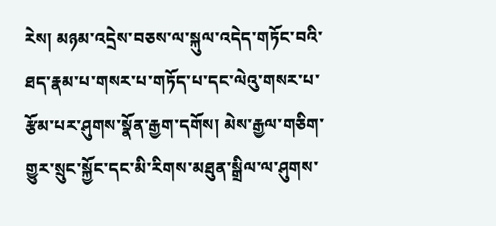རེས། མཉམ་འདྲེས་བཅས་ལ་སྐུལ་འདེད་གཏོང་བའི་ཐད་རྣམ་པ་གསར་པ་གཏོད་པ་དང་ལེའུ་གསར་པ་རྩོམ་པར་ཤུགས་སྣོན་རྒྱག་དགོས། མེས་རྒྱལ་གཅིག་གྱུར་སྲུང་སྐྱོང་དང་མི་རིགས་མཐུན་སྒྲིལ་ལ་ཤུགས་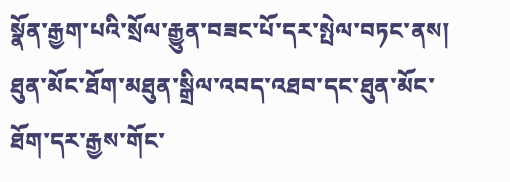སྣོན་རྒྱག་པའི་སྲོལ་རྒྱུན་བཟང་པོ་དར་སྤེལ་བཏང་ནས། ཐུན་མོང་ཐོག་མཐུན་སྒྲིལ་འབད་འཐབ་དང་ཐུན་མོང་ཐོག་དར་རྒྱས་གོང་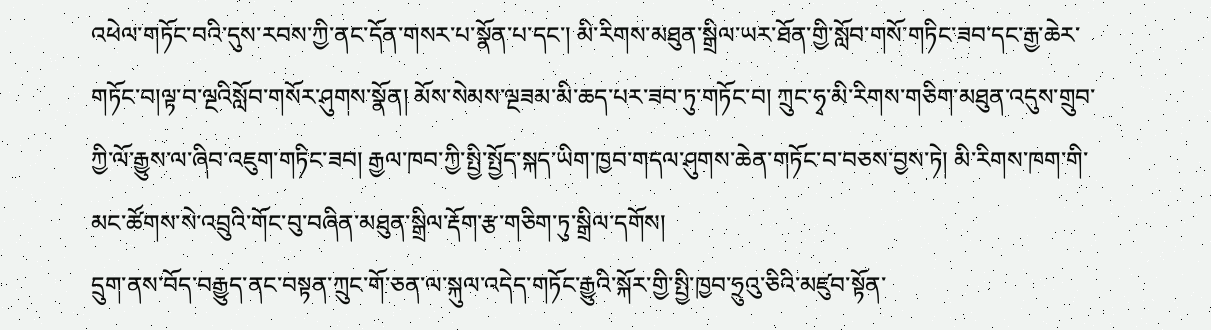འཕེལ་གཏོང་བའི་དུས་རབས་ཀྱི་ནང་དོན་གསར་པ་སྣོན་པ་དང་། མི་རིགས་མཐུན་སྒྲིལ་ཡར་ཐོན་གྱི་སློབ་གསོ་གཏིང་ཟབ་དང་རྒྱ་ཆེར་གཏོང་བ།ལྟ་བ་ལྔའིསློབ་གསོར་ཤུགས་སྣོན། མོས་སེམས་ལྔཟམ་མི་ཆད་པར་ཟབ་ཏུ་གཏོང་བ། ཀྲུང་ཧྭ་མི་རིགས་གཅིག་མཐུན་འདུས་གྲུབ་ཀྱི་ལོ་རྒྱུས་ལ་ཞིབ་འཇུག་གཏིང་ཟབ། རྒྱལ་ཁབ་ཀྱི་སྤྱི་སྤྱོད་སྐད་ཡིག་ཁྱབ་གདལ་ཤུགས་ཆེན་གཏོང་བ་བཅས་བྱས་ཏེ། མི་རིགས་ཁག་གི་མང་ཚོགས་སེ་འབྲུའི་གོང་བུ་བཞིན་མཐུན་སྒྲིལ་རྡོག་རྩ་གཅིག་ཏུ་སྒྲིལ་དགོས།
དྲུག་ནས་བོད་བརྒྱུད་ནང་བསྟན་ཀྲུང་གོ་ཅན་ལ་སྐུལ་འདེད་གཏོང་རྒྱུའི་སྐོར་གྱི་སྤྱི་ཁྱབ་ཧྲུའུ་ཅིའི་མཛུབ་སྟོན་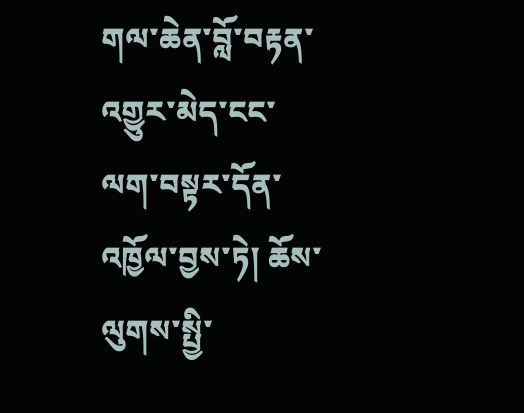གལ་ཆེན་བློ་བརྟན་འགྱུར་མེད་ངང་ལག་བསྟར་དོན་འཁྱོལ་བྱས་ཏེ། ཆོས་ལུགས་སྤྱི་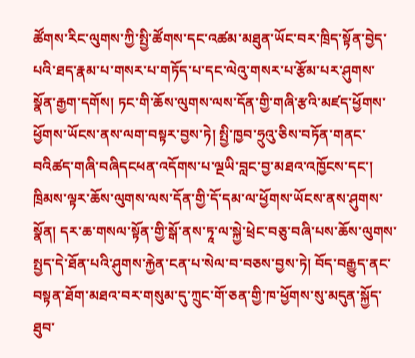ཚོགས་རིང་ལུགས་ཀྱི་སྤྱི་ཚོགས་དང་འཚམ་མཐུན་ཡོང་བར་ཁྲིད་སྟོན་བྱེད་པའི་ཐད་རྣམ་པ་གསར་པ་གཏོད་པ་དང་ལེའུ་གསར་པ་རྩོམ་པར་ཤུགས་སྣོན་རྒྱག་དགོས། ཏང་གི་ཆོས་ལུགས་ལས་དོན་གྱི་གཞི་རྩའི་མཛད་ཕྱོགས་ཕྱོགས་ཡོངས་ནས་ལག་བསྟར་བྱས་ཏེ། སྤྱི་ཁྱབ་ཧྲུའུ་ཅིས་བཏོན་གནང་བའིཚད་གཞི་བཞིདངཕན་འདོགས་པ་ལྔཡི་བླང་བྱ་མཐའ་འཁྱོངས་དང་། ཁྲིམས་ལྟར་ཆོས་ལུགས་ལས་དོན་གྱི་དོ་དམ་ལ་ཕྱོགས་ཡོངས་ནས་ཤུགས་སྣོན། དར་ཆ་གསལ་སྟོན་གྱི་སྒོ་ནས་ཏཱ་ལ་སྐྱེ་ཕྲེང་བཅུ་བཞི་པས་ཆོས་ལུགས་སྤྱད་དེ་ཐོན་པའི་ཤུགས་རྐྱེན་ངན་པ་སེལ་བ་བཅས་བྱས་ཏེ། བོད་བརྒྱུད་ནང་བསྟན་ཐོག་མཐའ་བར་གསུམ་དུ་ཀྲུང་གོ་ཅན་གྱི་ཁ་ཕྱོགས་སུ་མདུན་སྐྱོད་ཐུབ་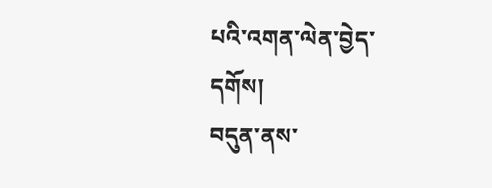པའི་འགན་ལེན་བྱེད་དགོས།
བདུན་ནས་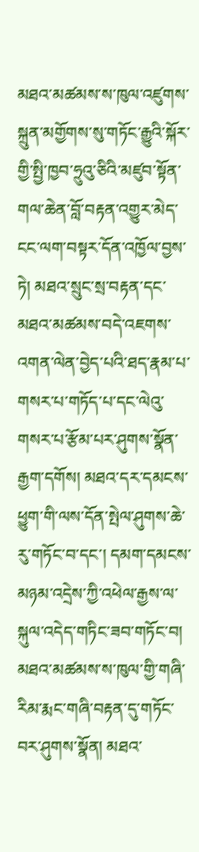མཐའ་མཚམས་ས་ཁུལ་འཛུགས་སྐྲུན་མགྱོགས་སུ་གཏོང་རྒྱུའི་སྐོར་གྱི་སྤྱི་ཁྱབ་ཧྲུའུ་ཅིའི་མཛུབ་སྟོན་གལ་ཆེན་བློ་བརྟན་འགྱུར་མེད་ངང་ལག་བསྟར་དོན་འཁྱོལ་བྱས་ཏེ། མཐའ་སྲུང་སྲ་བརྟན་དང་མཐའ་མཚམས་བདེ་འཇགས་འགན་ལེན་བྱེད་པའི་ཐད་རྣམ་པ་གསར་པ་གཏོད་པ་དང་ལེའུ་གསར་པ་རྩོམ་པར་ཤུགས་སྣོན་རྒྱག་དགོས། མཐའ་དར་དམངས་ཕྱུག་གི་ལས་དོན་སྤེལ་ཤུགས་ཆེ་རུ་གཏོང་བ་དང་། དམག་དམངས་མཉམ་འདྲེས་ཀྱི་འཕེལ་རྒྱས་ལ་སྐུལ་འདེད་གཏིང་ཟབ་གཏོང་བ། མཐའ་མཚམས་ས་ཁུལ་གྱི་གཞི་རིམ་རྨང་གཞི་བརྟན་དུ་གཏོང་བར་ཤུགས་སྣོན། མཐའ་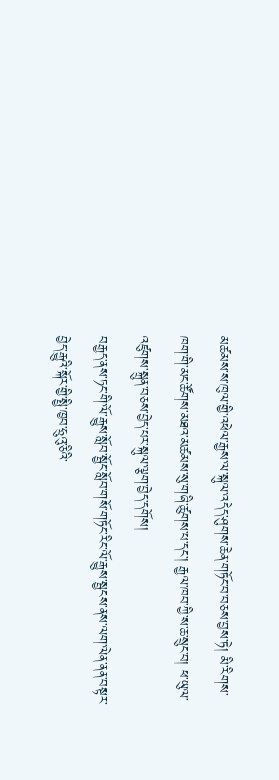མཚམས་ས་ཁུལ་གྱི་འཕེལ་རྒྱས་ལ་སྐུལ་འདེད་ཤུགས་ཆེན་གཏོང་བ་བཅས་བྱས་ཏེ། མི་རིགས་ཁག་གི་མང་ཚོགས་མཐའ་མཚམས་སུ་གཞི་ཚུགས་པ་དང་། རྒྱལ་ཁབ་ཀྱི་ས་ཆ་སྲུང་བ། ཕ་ཡུལ་འཛུགས་སྐྲུན་བཅས་བྱེད་པར་སྐུལ་ལྕག་བྱེད་དགོས།
བརྒྱད་ནས་ཏང་གི་ལོ་རྒྱུས་སློབ་སྦྱོང་སློབ་གསོ་གཏོང་རིང་ལོ་རྒྱུས་སྦྱངས་ནས་ལག་ལེན་ནན་བསྟར་བྱེད་རྒྱུའི་སྐོར་གྱི་སྤྱི་ཁྱབ་ཧྲུའུ་ཅིའི་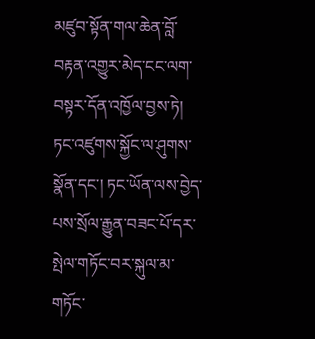མཛུབ་སྟོན་གལ་ཆེན་བློ་བརྟན་འགྱུར་མེད་ངང་ལག་བསྟར་དོན་འཁྱོལ་བྱས་ཏེ། ཏང་འཛུགས་སྐྱོང་ལ་ཤུགས་སྣོན་དང་། ཏང་ཡོན་ལས་བྱེད་པས་སྲོལ་རྒྱུན་བཟང་པོ་དར་སྤེལ་གཏོང་བར་སྐུལ་མ་གཏོང་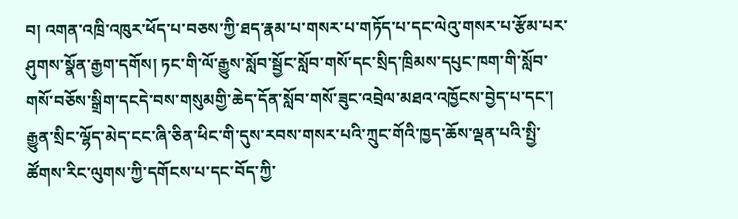བ། འགན་འཁྲི་འཁུར་ཕོད་པ་བཅས་ཀྱི་ཐད་རྣམ་པ་གསར་པ་གཏོད་པ་དང་ལེའུ་གསར་པ་རྩོམ་པར་ཤུགས་སྣོན་རྒྱག་དགོས། ཏང་གི་ལོ་རྒྱུས་སློབ་སྦྱོང་སློབ་གསོ་དང་སྲིད་ཁྲིམས་དཔུང་ཁག་གི་སློབ་གསོ་བཅོས་སྒྲིག་དངདེ་བས་གསུམགྱི་ཆེད་དོན་སློབ་གསོ་ཟུང་འབྲེལ་མཐའ་འཁྱོངས་བྱེད་པ་དང་། རྒྱུན་སྲིང་ལྷོད་མེད་ངང་ཞི་ཅིན་ཕིང་གི་དུས་རབས་གསར་པའི་ཀྲུང་གོའི་ཁྱད་ཆོས་ལྡན་པའི་སྤྱི་ཚོགས་རིང་ལུགས་ཀྱི་དགོངས་པ་དང་བོད་ཀྱི་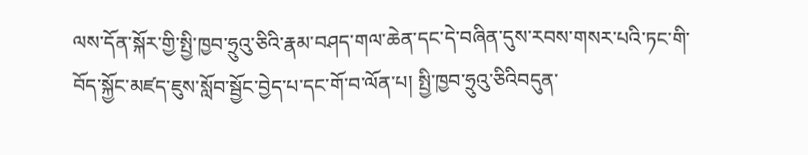ལས་དོན་སྐོར་གྱི་སྤྱི་ཁྱབ་ཧྲུའུ་ཅིའི་རྣམ་བཤད་གལ་ཆེན་དང་དེ་བཞིན་དུས་རབས་གསར་པའི་ཏང་གི་བོད་སྐྱོང་མཛད་ཇུས་སློབ་སྦྱོང་བྱེད་པ་དང་གོ་བ་ལོན་པ། སྤྱི་ཁྱབ་ཧྲུའུ་ཅིའིབདུན་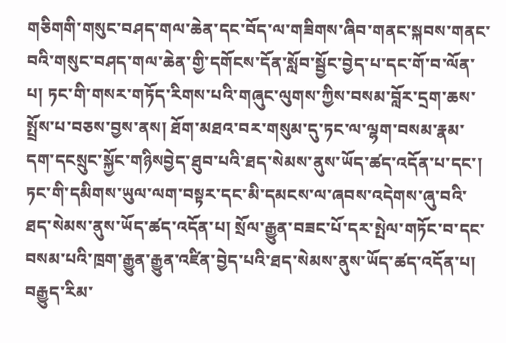གཅིགགི་གསུང་བཤད་གལ་ཆེན་དང་བོད་ལ་གཟིགས་ཞིབ་གནང་སྐབས་གནང་བའི་གསུང་བཤད་གལ་ཆེན་གྱི་དགོངས་དོན་སློབ་སྦྱོང་བྱེད་པ་དང་གོ་བ་ལོན་པ། ཏང་གི་གསར་གཏོད་རིགས་པའི་གཞུང་ལུགས་ཀྱིས་བསམ་བློར་དྲག་ཆས་སྤྲོས་པ་བཅས་བྱས་ནས། ཐོག་མཐའ་བར་གསུམ་དུ་ཏང་ལ་ལྷག་བསམ་རྣམ་དག་དངསྲུང་སྐྱོང་གཉིསབྱེད་ཐུབ་པའི་ཐད་སེམས་ནུས་ཡོད་ཚད་འདོན་པ་དང་། ཏང་གི་དམིགས་ཡུལ་ལག་བསྟར་དང་མི་དམངས་ལ་ཞབས་འདེགས་ཞུ་བའི་ཐད་སེམས་ནུས་ཡོད་ཚད་འདོན་པ། སྲོལ་རྒྱུན་བཟང་པོ་དར་སྤེལ་གཏོང་བ་དང་བསམ་པའི་ཁྲག་རྒྱུན་རྒྱུན་འཛིན་བྱེད་པའི་ཐད་སེམས་ནུས་ཡོད་ཚད་འདོན་པ། བརྒྱུད་རིམ་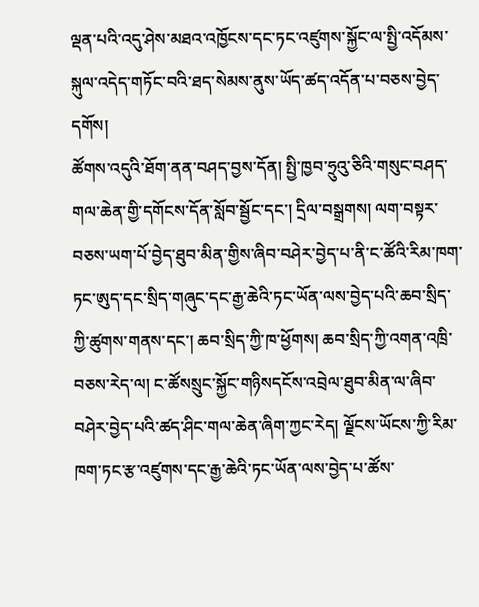ལྡན་པའི་འདུ་ཤེས་མཐའ་འཁྱོངས་དང་ཏང་འཛུགས་སྐྱོང་ལ་སྤྱི་འདོམས་སྐུལ་འདེད་གཏོང་བའི་ཐད་སེམས་ནུས་ཡོད་ཚད་འདོན་པ་བཅས་བྱེད་དགོས།
ཚོགས་འདུའི་ཐོག་ནན་བཤད་བྱས་དོན། སྤྱི་ཁྱབ་ཧྲུའུ་ཅིའི་གསུང་བཤད་གལ་ཆེན་གྱི་དགོངས་དོན་སློབ་སྦྱོང་དང་། དྲིལ་བསྒྲགས། ལག་བསྟར་བཅས་ཡག་པོ་བྱེད་ཐུབ་མིན་གྱིས་ཞིབ་བཤེར་བྱེད་པ་ནི་ང་ཚོའི་རིམ་ཁག་ཏང་ཨུད་དང་སྲིད་གཞུང་དང་རྒྱ་ཆེའི་ཏང་ཡོན་ལས་བྱེད་པའི་ཆབ་སྲིད་ཀྱི་ཚུགས་གནས་དང་། ཆབ་སྲིད་ཀྱི་ཁ་ཕྱོགས། ཆབ་སྲིད་ཀྱི་འགན་འཁྲི་བཅས་རེད་ལ། ང་ཚོསསྲུང་སྐྱོང་གཉིསདངོས་འབྲེལ་ཐུབ་མིན་ལ་ཞིབ་བཤེར་བྱེད་པའི་ཚད་ཤིང་གལ་ཆེན་ཞིག་ཀྱང་རེད། ལྗོངས་ཡོངས་ཀྱི་རིམ་ཁག་ཏང་རྩ་འཛུགས་དང་རྒྱ་ཆེའི་ཏང་ཡོན་ལས་བྱེད་པ་ཚོས་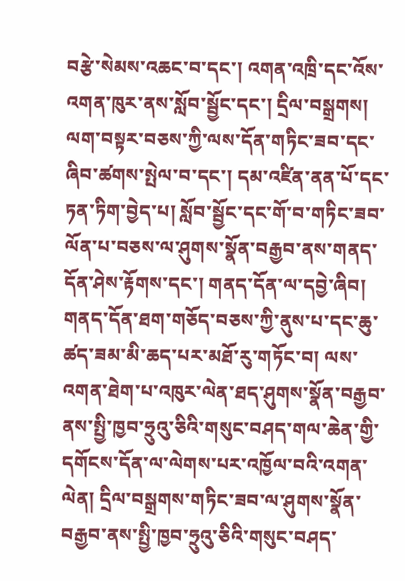བརྩེ་སེམས་འཆང་བ་དང་། འགན་འཁྲི་དང་འོས་འགན་ཁུར་ནས་སློབ་སྦྱོང་དང་། དྲིལ་བསྒྲགས། ལག་བསྟར་བཅས་ཀྱི་ལས་དོན་གཏིང་ཟབ་དང་ཞིབ་ཚགས་སྤེལ་བ་དང་། དམ་འཛིན་ནན་པོ་དང་ཏན་ཏིག་བྱེད་པ། སློབ་སྦྱོང་དང་གོ་བ་གཏིང་ཟབ་ལོན་པ་བཅས་ལ་ཤུགས་སྣོན་བརྒྱབ་ནས་གནད་དོན་ཤེས་རྟོགས་དང་། གནད་དོན་ལ་དབྱེ་ཞིབ། གནད་དོན་ཐག་གཅོད་བཅས་ཀྱི་ནུས་པ་དང་ཆུ་ཚད་ཟམ་མི་ཆད་པར་མཐོ་རུ་གཏོང་བ། ལས་འགན་ཐེག་པ་འཁུར་ལེན་ཐད་ཤུགས་སྣོན་བརྒྱབ་ནས་སྤྱི་ཁྱབ་ཧྲུའུ་ཅིའི་གསུང་བཤད་གལ་ཆེན་གྱི་དགོངས་དོན་ལ་ལེགས་པར་འཁྱོལ་བའི་འགན་ལེན། དྲིལ་བསྒྲགས་གཏིང་ཟབ་ལ་ཤུགས་སྣོན་བརྒྱབ་ནས་སྤྱི་ཁྱབ་ཧྲུའུ་ཅིའི་གསུང་བཤད་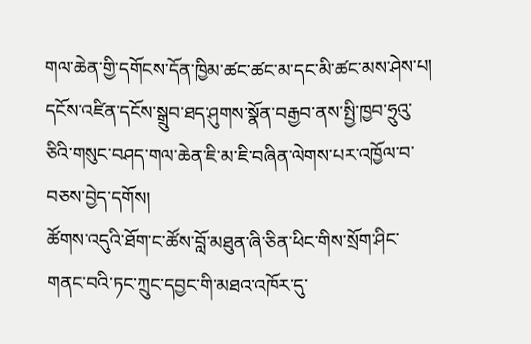གལ་ཆེན་གྱི་དགོངས་དོན་ཁྱིམ་ཚང་ཚང་མ་དང་མི་ཚང་མས་ཤེས་པ། དངོས་འཛིན་དངོས་སྒྲུབ་ཐད་ཤུགས་སྣོན་བརྒྱབ་ནས་སྤྱི་ཁྱབ་ཧྲུའུ་ཅིའི་གསུང་བཤད་གལ་ཆེན་ཇི་མ་ཇི་བཞིན་ལེགས་པར་འཁྱོལ་བ་བཅས་བྱེད་དགོས།
ཚོགས་འདུའི་ཐོག་ང་ཚོས་བློ་མཐུན་ཞི་ཅིན་ཕིང་གིས་སྲོག་ཤིང་གནང་བའི་ཏང་ཀྲུང་དབྱང་གི་མཐའ་འཁོར་དུ་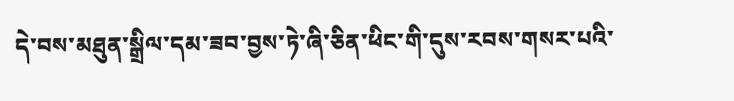དེ་བས་མཐུན་སྒྲིལ་དམ་ཟབ་བྱས་ཏེ་ཞི་ཅིན་ཕིང་གི་དུས་རབས་གསར་པའི་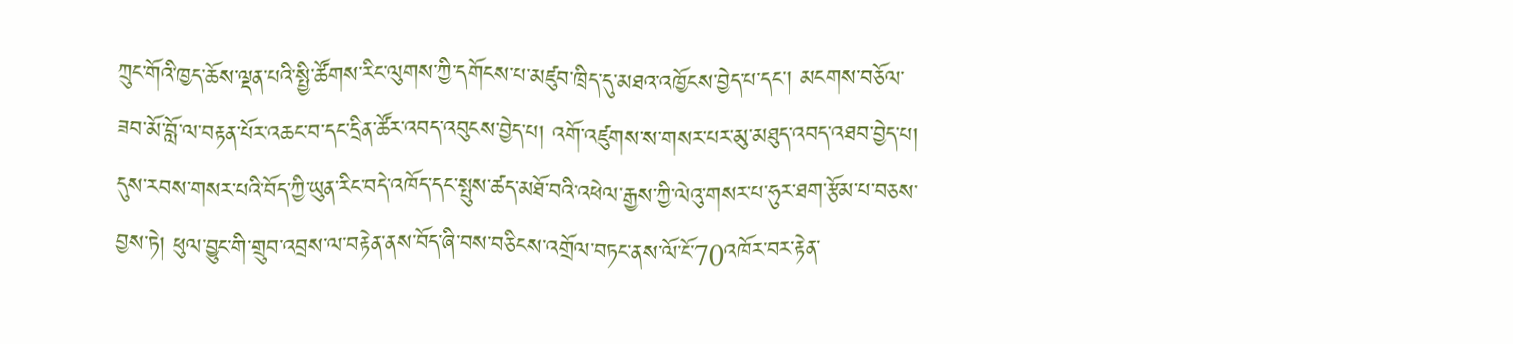ཀྲུང་གོའི་ཁྱད་ཆོས་ལྡན་པའི་སྤྱི་ཚོགས་རིང་ལུགས་ཀྱི་དགོངས་པ་མཛུབ་ཁྲིད་དུ་མཐའ་འཁྱོངས་བྱེད་པ་དང་། མངགས་བཅོལ་ཟབ་མོ་བློ་ལ་བརྟན་པོར་འཆང་བ་དང་དྲིན་ཚོར་འབད་འབུངས་བྱེད་པ། འགོ་འཛུགས་ས་གསར་པར་མུ་མཐུད་འབད་འཐབ་བྱེད་པ། དུས་རབས་གསར་པའི་བོད་ཀྱི་ཡུན་རིང་བདེ་འཁོད་དང་སྤུས་ཚད་མཐོ་བའི་འཕེལ་རྒྱས་ཀྱི་ལེའུ་གསར་པ་ཧུར་ཐག་རྩོམ་པ་བཅས་བྱས་ཏེ། ཕུལ་བྱུང་གི་གྲུབ་འབྲས་ལ་བརྟེན་ནས་བོད་ཞི་བས་བཅིངས་འགྲོལ་བཏང་ནས་ལོ་ངོ་70འཁོར་བར་རྟེན་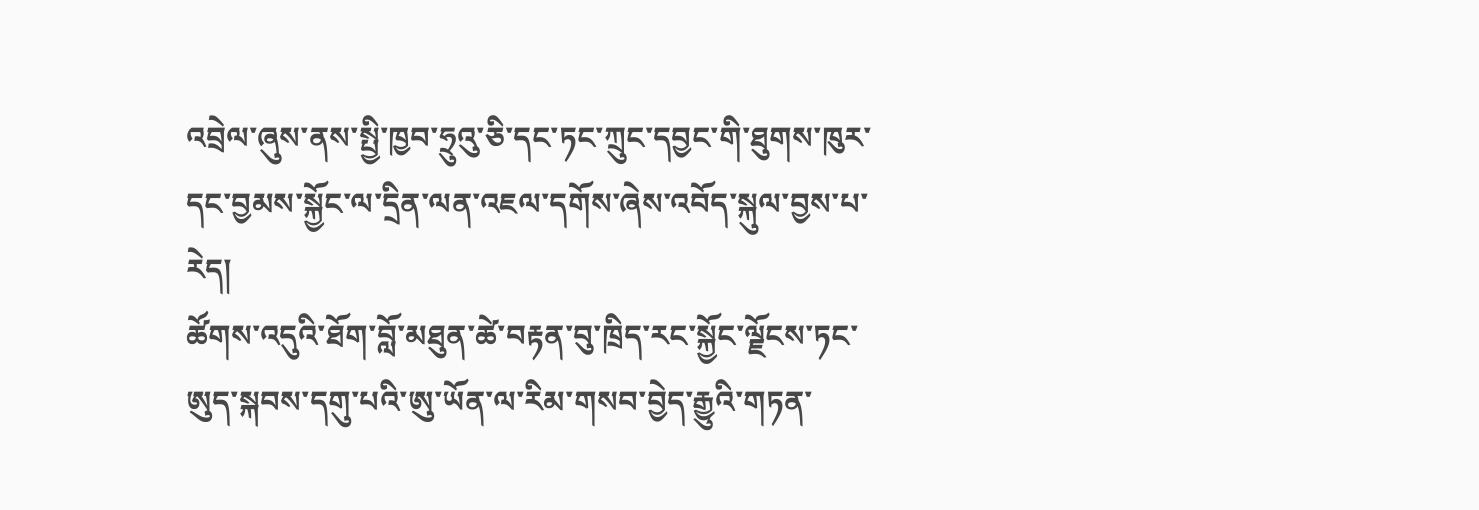འབྲེལ་ཞུས་ནས་སྤྱི་ཁྱབ་ཧྲུའུ་ཅི་དང་ཏང་ཀྲུང་དབྱང་གི་ཐུགས་ཁུར་དང་བྱམས་སྐྱོང་ལ་དྲིན་ལན་འཇལ་དགོས་ཞེས་འབོད་སྐུལ་བྱས་པ་རེད།
ཚོགས་འདུའི་ཐོག་བློ་མཐུན་ཚེ་བརྟན་བུ་ཁྲིད་རང་སྐྱོང་ལྗོངས་ཏང་ཨུད་སྐབས་དགུ་པའི་ཨུ་ཡོན་ལ་རིམ་གསབ་བྱེད་རྒྱུའི་གཏན་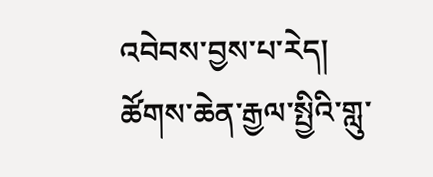འབེབས་བྱས་པ་རེད།
ཚོགས་ཆེན་རྒྱལ་སྤྱིའི་གླུ་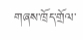གཞས་ཁྲོད་གྲོལ་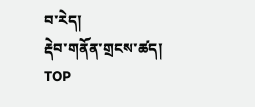བ་རེད།
རྡེབ་གནོན་གྲངས་ཚད། TOP